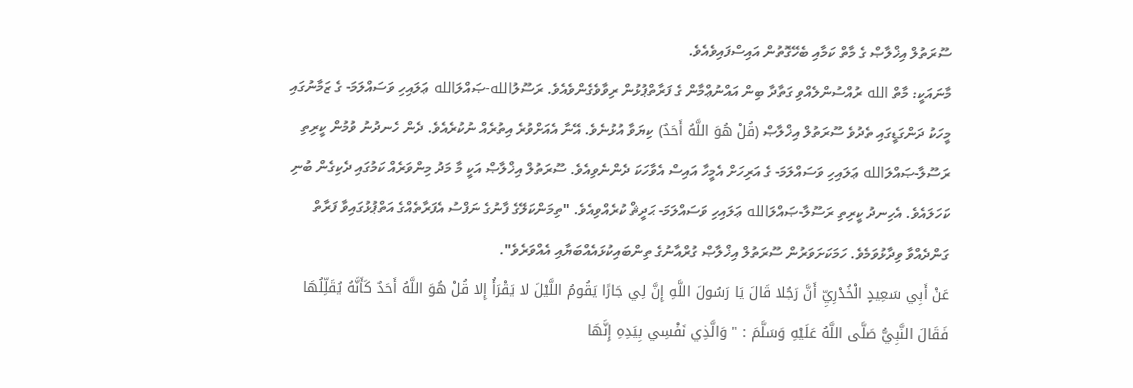ސޫރަތުލް އިޚްލާޞް ގެ މާތް ކަމާއި ބެހޭގޮތުން އައިސްފައިވެއެވެ.
މާނައަކީ: މާތް الله ރުއްސުންލެއްވި ގަތާދާ ބިން އައްނުޢްމާން ގެ ފަރާތްޕުޅުން ރިވާވެގެންވެއެވެ. ރަސޫލުالله-ޞައްލަالله ޢަލައިހި ވަސައްލަމަ- ގެ ޒަމާނުގައި މީހަކު ދަންގަޑީގައި ތެދުވެ ސޫރަތުލް އިޚްލާޞް (قُلْ هُوَ اللَّهُ أَحَدٌ) ކިޔަވާ އުޅުނެވެ. އޭނާ އެއަށްވުރެ އިތުރެއް ނުކުރެއެވެ. ދެން ހެނދުނު ވުމުން ކީރިތި ރަސޫލާ-ޞައްލަالله ޢަލައިހި ވަސައްލަމަ- ގެ އަރިހަށް އެމީހާ އައިސް އެވާހަކަ ދެންނެވިއެވެ. ސޫރަތުލް އިޚްލާޞް އަކީ މާ މަދު މިންވަރެއް ކަމުގައި ދެކިގެން ބުނި ކަހަލައެވެ. އެހިނދު ކީރިތި ރަސޫލާ-ޞައްލަالله ޢަލައިހި ވަސައްލަމަ- ޙަދީޘް ކުރެއްވިއެވެ. "ތިމަންކަލޭގެ ފާނުގެ ނަފްސު އެފަރާތެއްގެ އަތްޕުޅުގައިވާ ފަރާތް ގަންދެއްވާ ވިދާޅުވަމެވެ. ހަމަކަށަވަރުން ސޫރަތުލް އިޚްލާޞް ގުރްއާނުގެ ތިންބައިކުޅައެއްބަޔާއި އެއްވަރެވެ".
عَنْ أَبِي سَعِيدٍ الْخُدْرِيِّ أَنَّ رَجُلا قَالَ يَا رَسُولَ اللَّهِ إِنَّ لِي جَارًا يَقُومُ اللَّيْلَ لا يَقْرَأُ إِلا قُلْ هُوَ اللَّهُ أَحَدٌ كَأَنَّهُ يُقَلِّلُهَا فَقَالَ النَّبِيُّ صَلَّى اللَّهُ عَلَيْهِ وَسَلَّمَ : " وَالَّذِي نَفْسِي بِيَدِهِ إِنَّهَا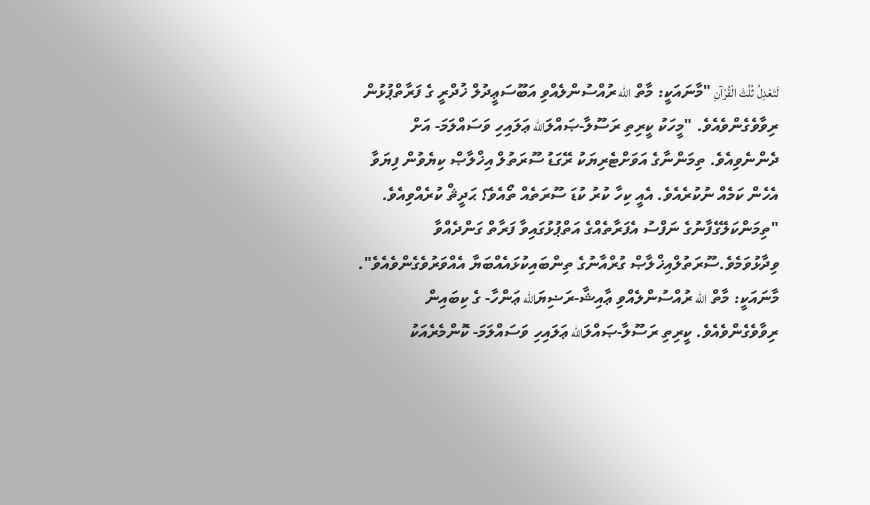لَتَعْدِلُ ثُلُثَ الْقُرْآنِ "މާނައަކީ: މާތް الله ރުއްސުންލެއްވި އަބޫސަޢީދުލް ޚުދްރީ ގެ ފަރާތްޕުޅުން ރިވާވެގެންވެއެވެ. "މީހަކު ކީރިތި ރަސޫލާ-ޞައްލަالله ޢަލައިހި ވަސައްލަމަ- އަށް ދެންނެވިއެވެ. ތިމަންނާގެ އަވަށްޓެރިޔަކު ރޭގަޑު ސޫރަތުލް އިޚްލާޞް ކިޔެވުން ފިޔަވާ އެހެން ކަމެއް ނުކުރެއެވެ. އެއީ ކިހާ ކުރު ކުޑަ ސޫރަތެއް ތޯއެވެ؟ ޙަދީޘް ކުރެއްވިއެވެ. "ތިމަންކަލޭގެފާނުގެ ނަފްސު އެފަރާތެއްގެ އަތްޕުޅުގައިވާ ފަރާތް ގަންދެއްވާ ވިދާޅުވަމެވެ.ސޫރަތުލްއިޚްލާޞް ގުރްއާނުގެ ތިންބައިކުޅައެއްބަޔާ އެއްވަރުވެގެންވެއެވެ".
މާނައަކީ: މާތް الله ރުއްސުންލެއްވި ޢާއިޝާ-ރަޟިޔަالله ޢަންހާ- ގެ ކިބައިން ރިވާވެގެންވެއެވެ. ކީރިތި ރަސޫލާ-ޞައްލަالله ޢަލައިހި ވަސައްލަމަ- ކޮންމެރެއަކު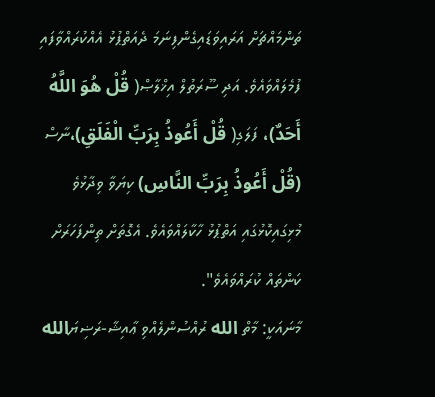ތަންމައްޗަށް އަރައިވަޑައިގެންފިނަމަ ދެއަތްޕުޅު އެއްކުރައްވާފައި ފުމެލައްވައެވެ. އަދި ސޫރަތުލް އިޚްލާޞް( قُلْ هُوَ اللَّهُ أَحَدٌ)، ފަލަގި( قُلْ أَعُوذُ بِرَبِّ الْفَلَقِ)،ނާސް (قُلْ أَعُوذُ بِرَبِّ النَّاسِ) ކިޔަވާ ވިދާޅުވެ މުޅިގައިކޮޅުގައި އަތްޕުޅު ހާކާލައްވައެވެ. އެގޮތަށް ތިންފަހަރަށް ކަންތައް ކުރައްވައެވެ".
މާނައަކީ: މާތް الله ރުއްސުންލެއްވި ޢާއިޝާ-ރަޟިޔަالله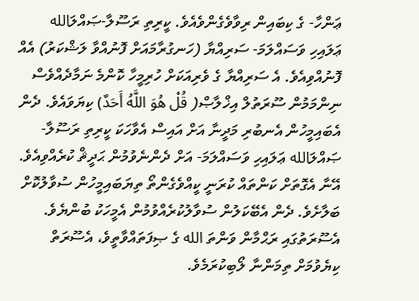ޢަންހާ- ގެ ކިބައިން ރިވާވެގެންވެއެވެ. ކީރިތި ރަސޫލާ-ޞައްލަالله ޢަލައިހި ވަސައްލަމަ- ސަރިއްޔާ (ހަނގުރާމައަށް ފޮނުއްވާ ލަޝްކަރު) އެއް ފޮނުއްވިއެވެ. އެ ސަރިއްޔާ ގެ ވެރިއަކަށް ހުރިމީހާ ކޮންމެ ނަމާދެއްވެސް ނިންމަމުން ސޫރަތުލް އިޚްލާޞް( قُلْ هُوَ اللَّهُ أَحَدٌ) ކިޔަވައެވެ. ދެން އެބައިމީހުން އެނބުރި މަދީނާ އަށް އައިސް އެވާހަކަ ކީރިތި ރަސޫލާ-ޞައްލަالله ޢަލައިހި ވަސައްލަމަ- އަށް ދެންނެވުމުން ޙަދީޘް ކުރެއްވިއެވެ. އޭނާ އެގޮތަށް ކަންތައް ކުރަނީ ކީއްވެގެންތޯ ތިޔަބައިމީހުން ސުވާލުކޮށް ބަލާށެވެ. ދެން އެބޭކަލުން ސުވާލުކުރެއްވުމުން އެމީހަކު ބުންޔެވެ. އެސޫރަތުގައި ރަޙްމާން ވަންތަ الله ގެ ޞިފަތައްވާތީވެ، އެސޫރަތް ކިޔެވުމަށް ތިމަންނާ ލޯބިކުރަމެވެ.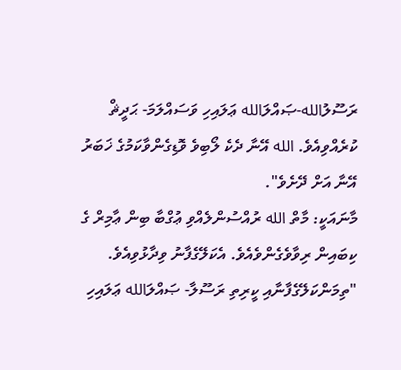ރަސޫލުالله-ޞައްލަالله ޢަލައިހި ވަސައްލަމަ- ޙަދީޘް ކުރެއްވިއެވެ. الله އޭނާ ދެކެ ލޯބިވެ ވޮޑިގެންވާކަމުގެ ޚަބަރު އޭނާ އަށް ދޭށެވެ".
މާނައަކީ: މާތް الله ރުއްސުންލެއްވި ޢުގްބާ ބިން ޢާމިރް ގެ ކިބައިން ރިވާވެގެންވެއެވެ. އެކަލޭގެފާނު ވިދާޅުވިއެވެ. "ތިމަންކަލޭގެފާނާއި ކީރިތި ރަސޫލާ- ޞައްލަالله ޢަލައިހި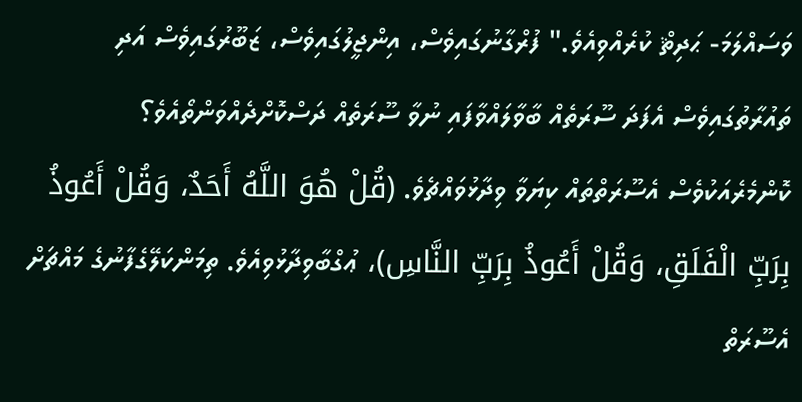ވަސައްލަމަ- ޙަދިޘް ކުރެއްވިއެވެ." ފުރްގާނުގައިވެސް، އިންޖީލުގައިވެސް، ޒަބޫރުގައިވެސް އަދި ތައުރާތުގައިވެސް އެފަދަ ސޫރަތެއް ބާވާލައްވާފައި ނުވާ ސޫރަތެއް ދަސްކޮށްދެއްވަންތޯއެވެ؟ ކޮންމެރެއަކުވެސް އެސޫރަތްތައް ކިޔަވާ ވިދާޅުވައްޗެވެ. (قُلْ هُوَ اللَّهُ أَحَدٌ، وَقُلْ أَعُوذُ بِرَبِّ الْفَلَقِ، وَقُلْ أَعُوذُ بِرَبِّ النَّاسِ)، ޢުގްބާވިދާޅުވިއެވެ. ތިމަންކަލޭގެފާނުގެ މައްޗަށް އެސޫރަތް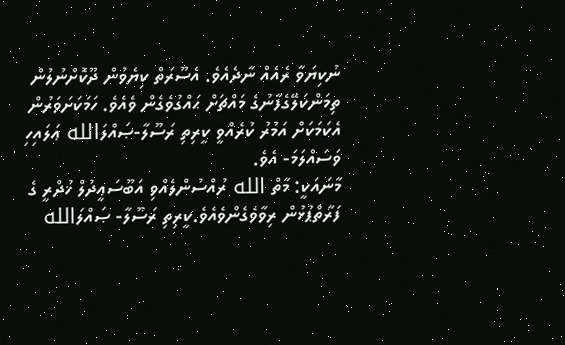ނުކިޔަވާ ރެއެއް ނާދެއެވެ. އެސޫރަތް ކިޔެވުން ދޫކޮށްނުލުން ތިމަންކަލޭގެފާނުގެ މައްޗަށް ޙައްގުވެގެން ވެއެވެ. ހަމަކަށަވަރުން އެކަމަކަށް އަމުރު ކުރެއްވީ ކީރިތި ރަސޫލާ-ޞައްލަالله ޢަލައިހި ވަސައްލަމަ- އެވެ.
މާނައަކީ: މާތް الله ރުއްސުންލެއްވި އަބޫސަޢީދުލް ޚުދްރީ ގެ ފަރާތްޕުޅުން ރިވާވެގެންވެއެވެ.ކީރިތި ރަސޫލާ- ޞައްލަالله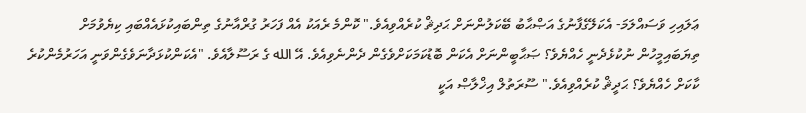ޢަލައިހި ވަސައްލަމަ- އެކަލޭގެފާނުގެ އަޞްޙާބު ބޭކަލުންނަށް ޙަދިޘް ކުރެއްވިއެވެ." ކޮންމެ ރެއަކު އެއް ފަހަރު ގުރްއާނުގެ ތިންބައިކުޅައެއްބައި ކިޔެވުމަށް ތިޔަބައިމީހުން ނުކުޅެދެނީ ހެއްޔެވެ؟ ޞަޙާބީންނަށް އެކަން ބޮޑުކަމަކަށްވެގެން ދެންނެވިއެވެ. އޭ الله ގެ ރަސޫލާއެވެ. "އެކަންކުޅަދާނަވެގެންވަނީ އަހަރުމެންކުރެ ކާކަށް ހެއްޔެވެ؟ ޙަދީޘް ކުރެއްވިއެވެ." ސޫރަތުލް އިޚްލާޞް އަކީ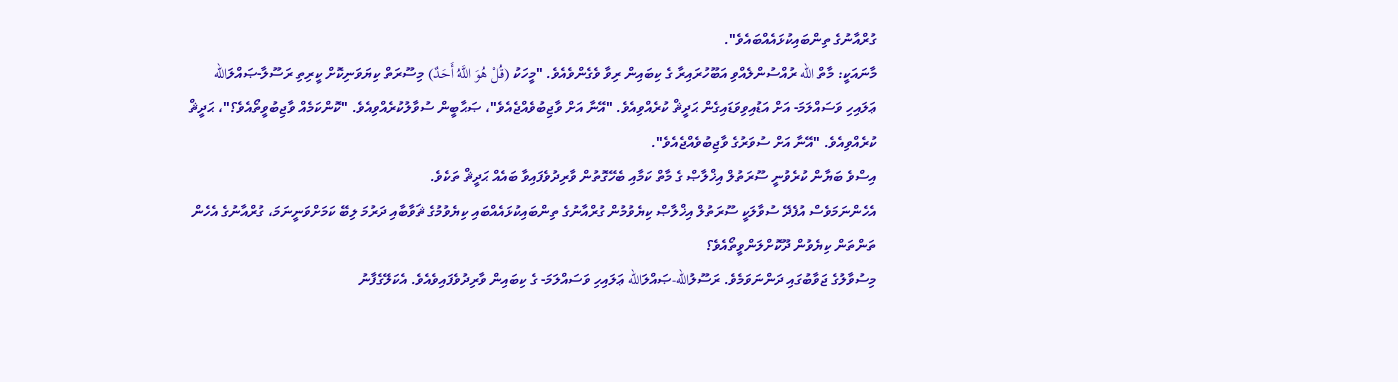ގުރްއާނުގެ ތިންބައިކުޅައެއްބައެވެ".
މާނައަކީ: މާތް الله ރުއްސުންލެއްވި އަބޫހުރައިރާ ގެ ކިބައިން ރިވާ ވެގެންވެއެވެ. "މީހަކު (قُلْ هُوَ اللَّهُ أَحَدٌ) މިސޫރަތް ކިޔަވަނިކޮށް ކީރިތި ރަސޫލާ-ޞައްލަالله ޢަލައިހި ވަސައްލަމަ- އަށް އަޑުއިވިވަޑައިގެން ޙަދީޘް ކުރެއްވިއެވެ. "އޭނާ އަށް ވާޖިބުވެއްޖެއެވެ"، ޞަޙާބީން ސުވާލުކުރެއްވިއެވެ. "ކޮންކަމެއް ވާޖިބުވީތޯއެވެ؟"، ޙަދީޘް ކުރެއްވިއެވެ. "އޭނާ އަށް ސުވަރުގެ ވާޖިބުވެއްޖެއެވެ".
އިސްވެ ބަޔާން ކުރެވުނީ ސޫރަތުލް އިޚްލާޞް ގެ މާތް ކަމާއި ބެހޭގޮތުން ވާރިދުވެފައިވާ ބައެއް ޙަދީޘް ތަކެވެ.
އެހެންނަމަވެސް އުފެދޭ ސުވާލަކީ ސޫރަތުލް އިޚްލާޞް ކިޔެވުމުން ގުރްއާނުގެ ތިންބައިކުޅައެއްބައި ކިޔެވުމުގެ ޘަވާބާއި ދަރުމަ ލިބޭ ކަމަށްވަނީނަމަ، ގުރްއާނުގެ އެހެން ތަންތަން ކިޔެވުން ދޫކޮށްލަންވީތޯއެވެ؟
މިސުވާލުގެ ޖަވާބުގައި ދަންނަވަމެވެ. ރަސޫލުالله-ޞައްލަالله ޢަލައިހި ވަސައްލަމަ- ގެ ކިބައިން ވާރިދުވެފައިވެއެވެ. އެކަލޭގެފާނު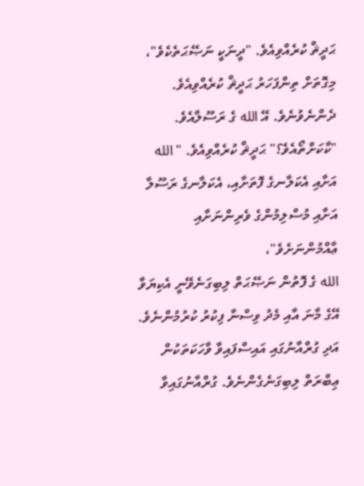ޙަދީޘް ކުރެއްވިއެވެ. "ދީނަކީ ނަޞޭޙަތެކެވެ"، މިގޮތަށް ތިންފަހަރު ޙަދީޘް ކުރެއްވިއެވެ. ދެންނެވުނެވެ. އޭ الله ގެ ރަސޫލާއެވެ. "ކާކަށްތޯއެވެ؟" ޙަދީޘް ކުރެއްވިއެވެ. "الله އަށާއި އެކަލާނގެ ފޮތަށާއި، އެކަލާނގެ ރަސޫލާ އަށާއި މުސްލިމުންގެ ވެރިންނަށާއި ޢާއްމުންނަށެވެ"،
الله ގެ ފޮތުން ނަޞޭޙަތް ލިބިގަނެވޭނީ އެކިޔަވާ އޭގެ މާނަ އާއި މެދު ވިސްނާ ފިކުރު ކުރުމުންނެވެ. އަދި ގުރްއާނުގައި އައިސްފައިވާ ވާހަކަތަކުން ޢިބްރަތް ލިބިގަނެގެންނެވެ. ގުރްއާނުގައިވާ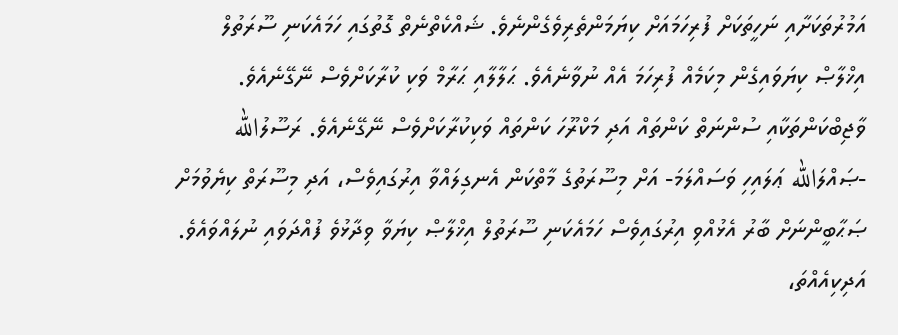އަމުރުތަކަށާއި ނަހީތަކަށް ފުރިހަމައަށް ކިޔަމަންތެރިވެގެންނެވެ. ޝައްކެތްނެތް ގޮތުގައި ހަމައެކަނި ސޫރަތުލް އިޚްލާޞް ކިޔަވައިގެން މިކަމެއް ފުރިހަމަ އެއް ނުވާނެއެވެ. ޙަލާލާއި ޙަރާމް ވަކި ކުރާކަށްވެސް ނޭގޭނެއެވެ. ވާޖިބްކަންތަކާއި ސުންނަތް ކަންތައް އަދި މަކްރޫހަ ކަންތައް ވަކިކުރާކަށްވެސް ނޭގޭނެއެވެ. ރަސޫލުالله -ޞައްލަالله ޢަލައިހި ވަސައްލަމަ- އަށް މިސޫރަތުގެ މާތްކަން އެނގިލައްވާ އިރުގައިވެސް، އަދި މިސޫރަތް ކިޔެވުމަށް ޞަޙާބީންނަށް ބާރު އެޅުއްވި އިރުގައިވެސް ހަމައެކަނި ސޫރަތުލް އިޚްލާޞް ކިޔަވާ ވިދާޅުވެ ފުއްދަވައި ނުލައްވައެވެ. އަދިކިއެއްތަ،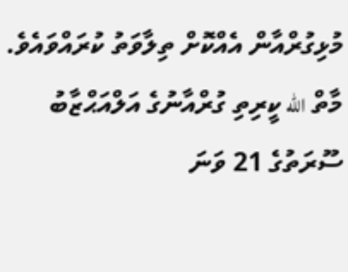މުޅިގުރްއާން އެއްކޮށް ތިލާވަތު ކުރައްވައެވެ. މާތް الله ކީރިތި ގުރްއާނުގެ އަލްއަޙްޒާބު ސޫރަތުގެ 21 ވަނަ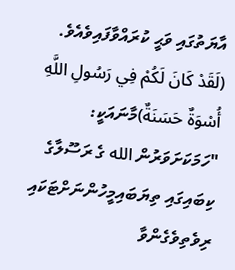އާޔަތުގައި ވަޙީ ކުރައްވާފައިވެއެވެ. (لَقَدْ كَانَ لَكُمْ فِي رَسُولِ اللَّهِ أُسْوَةٌ حَسَنَةٌ)މާނައަކީ: "ހަމަކަށަވަރުން الله ގެ ރަސޫލާގެ ކިބައިގައި ތިޔަބައިމީހުންނަށްޓަކައި ރިވެތިވެގެންވާ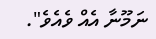ނަމޫނާ އެއް ވެއެވެ".